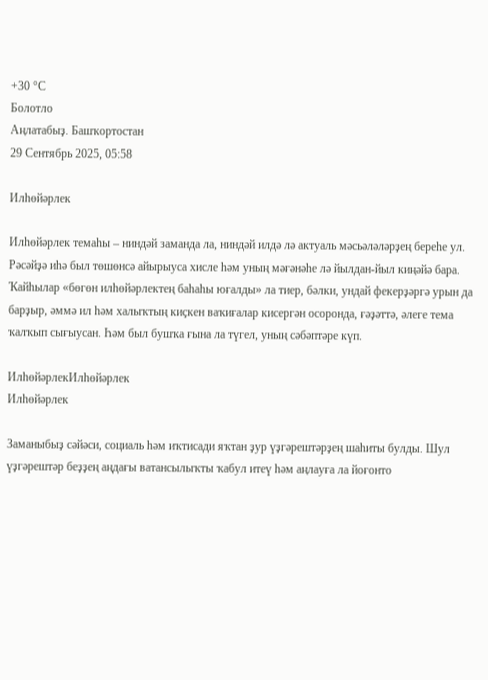+30 °С
Болотло
Аңлатабыҙ. Башҡортостан
29 Сентябрь 2025, 05:58

Илһөйәрлек

Илһөйәрлек темаһы – ниндәй заманда ла, ниндәй илдә лә актуаль мәсьәләләрҙең береһе ул. Рәсәйҙә иһә был төшөнсә айырыуса хисле һәм уның мәғәнәһе лә йылдан-йыл киңәйә бара. Ҡайһылар «бөгөн илһөйәрлектең баһаһы юғалды» ла тиер, бәлки, ундай фекерҙәргә урын да барҙыр, әммә ил һәм халыҡтың киҫкен ваҡиғалар кисергән осоронда, ғәҙәттә, әлеге тема ҡалҡып сығыусан. Һәм был бушҡа ғына ла түгел, уның сәбәптәре күп.

ИлһөйәрлекИлһөйәрлек
Илһөйәрлек

Заманыбыҙ сәйәси, социаль һәм иҡтисади яҡтан ҙур үҙгәрештәрҙең шаһиты булды. Шул үҙгәрештәр беҙҙең аңдағы ватансылыҡты ҡабул итеү һәм аңлауға ла йоғонто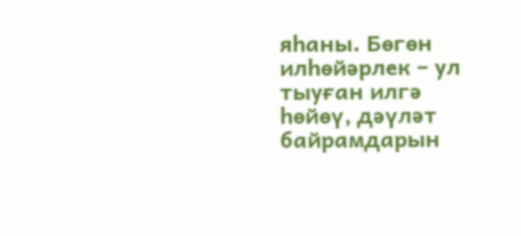яһаны. Бөгөн илһөйәрлек – ул тыуған илгә һөйөү, дәүләт байрамдарын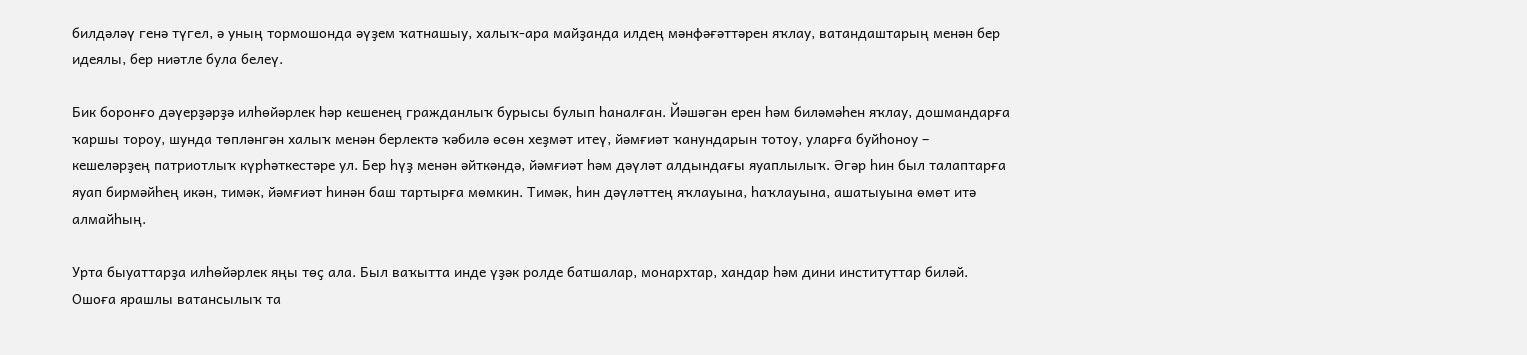билдәләү генә түгел, ә уның тормошонда әүҙем ҡатнашыу, халыҡ-ара майҙанда илдең мәнфәғәттәрен яҡлау, ватандаштарың менән бер идеялы, бер ниәтле була белеү.

Бик боронғо дәүерҙәрҙә илһөйәрлек һәр кешенең гражданлыҡ бурысы булып һаналған. Йәшәгән ерен һәм биләмәһен яҡлау, дошмандарға ҡаршы тороу, шунда төпләнгән халыҡ менән берлектә ҡәбилә өсөн хеҙмәт итеү, йәмғиәт ҡанундарын тотоу, уларға буйһоноу – кешеләрҙең патриотлыҡ күрһәткестәре ул. Бер һүҙ менән әйткәндә, йәмғиәт һәм дәүләт алдындағы яуаплылыҡ. Әгәр һин был талаптарға яуап бирмәйһең икән, тимәк, йәмғиәт һинән баш тартырға мөмкин. Тимәк, һин дәүләттең яҡлауына, һаҡлауына, ашатыуына өмөт итә алмайһың.

Урта быуаттарҙа илһөйәрлек яңы төҫ ала. Был ваҡытта инде үҙәк ролде батшалар, монархтар, хандар һәм дини институттар биләй. Ошоға ярашлы ватансылыҡ та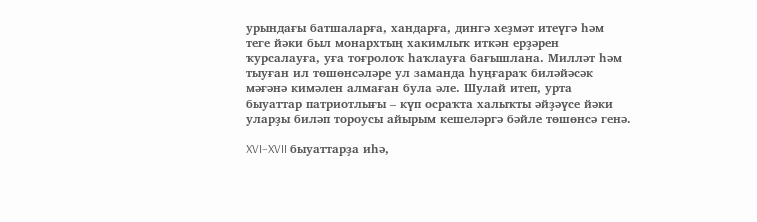урындағы батшаларға, хандарға, дингә хеҙмәт итеүгә һәм теге йәки был монархтың хакимлыҡ иткән ерҙәрен ҡурсалауға, уға тоғролоҡ һаҡлауға бағышлана. Милләт һәм тыуған ил төшөнсәләре ул заманда һуңғараҡ биләйәсәк мәғәнә кимәлен алмаған була әле. Шулай итеп, урта быуаттар патриотлығы – күп осраҡта халыҡты әйҙәүсе йәки уларҙы биләп тороусы айырым кешеләргә бәйле төшөнсә генә.

XVI–XVII быуаттарҙа иһә,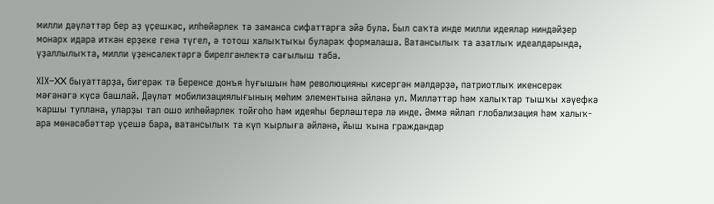милли дәүләттәр бер аҙ үҫешкәс, илһөйәрлек тә заманса сифаттарға эйә була. Был саҡта инде милли идеялар ниндәйҙер монарх идара иткән ерҙеке генә түгел, ә тотош халыҡтыҡы булараҡ формалаша. Ватансылыҡ та азатлыҡ идеалдарында, үҙаллылыҡта, милли үҙенсәлектәргә бирелгәнлектә сағылыш таба.

ХIX–XX быуаттарҙа, бигерәк тә Беренсе донъя һуғышын һәм революцияны кисергән мәлдәрҙә, патриотлыҡ икенсерәк мәғәнәгә күсә башлай. Дәүләт мобилизациялығының мөһим элементына әйләнә ул. Милләттәр һәм халыҡтар тышҡы хәүефкә ҡаршы туплана, уларҙы тап ошо илһөйәрлек тойғоһо һәм идеяһы берләштерә лә инде. Әммә яйлап глобализация һәм халыҡ-ара мөнәсәбәттәр үҫешә бара, ватансылыҡ та күп ҡырлыға әйләнә, йыш ҡына граждандар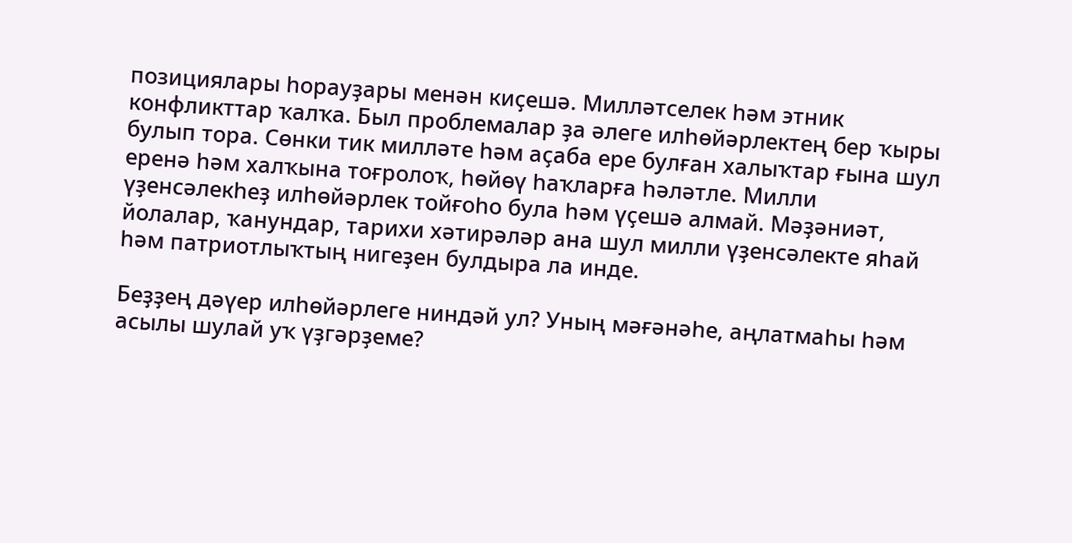позициялары һорауҙары менән киҫешә. Милләтселек һәм этник конфликттар ҡалҡа. Был проблемалар ҙа әлеге илһөйәрлектең бер ҡыры булып тора. Сөнки тик милләте һәм аҫаба ере булған халыҡтар ғына шул еренә һәм халҡына тоғролоҡ, һөйөү һаҡларға һәләтле. Милли үҙенсәлекһеҙ илһөйәрлек тойғоһо була һәм үҫешә алмай. Мәҙәниәт, йолалар, ҡанундар, тарихи хәтирәләр ана шул милли үҙенсәлекте яһай һәм патриотлыҡтың нигеҙен булдыра ла инде.

Беҙҙең дәүер илһөйәрлеге ниндәй ул? Уның мәғәнәһе, аңлатмаһы һәм асылы шулай уҡ үҙгәрҙеме?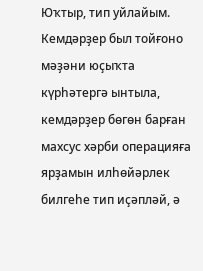Юҡтыр, тип уйлайым. Кемдәрҙер был тойғоно мәҙәни юҫыҡта күрһәтергә ынтыла, кемдәрҙер бөгөн барған махсус хәрби операцияға ярҙамын илһөйәрлек билгеһе тип иҫәпләй, ә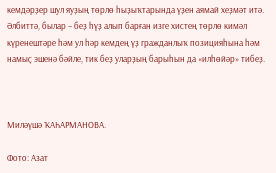кемдәрҙер шул яуҙың төрлө һыҙыҡтарында үҙен аямай хеҙмәт итә. Әлбиттә, былар – беҙ һүҙ алып барған изге хистең төрлө кимәл күренештәре һәм ул һәр кемдең үҙ гражданлыҡ позицияһына һәм намыҫ эшенә бәйле, тик беҙ уларҙың барыһын да «илһөйәр» тибеҙ.



Миләүшә ҠАҺАРМАНОВА.

Фото: Азат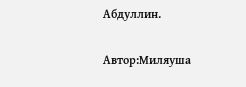Абдуллин.

Автор:Миляуша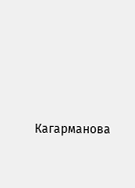Кагарманова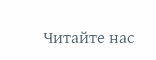Читайте нас